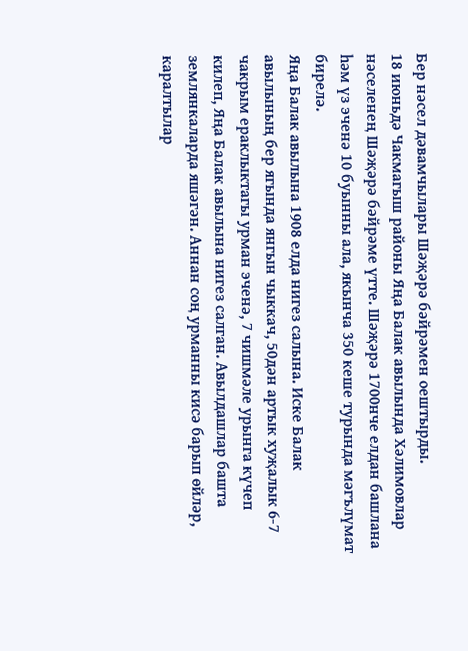Бер нәсел дәвамчылары Шәҗәрә бәйрәмен оештырды.
18 июньдә Чакмагыш районы Яңа Балак авылында Хәлимовлар нәселенең Шәҗәрә бәйрәме үтте. Шәҗәрә 1700нче елдан башлана һәм үз эченә 10 буынны ала, якынча 350 кеше турында мәгълүмат бирелә.
Яңа Балак авылына 1908 елда нигез салына. Иске Балак авылының бер ягында янгын чыккач, 50дән артык хуҗалык 6-7 чакрым ераклыктагы урман эченә, 7 чишмәле урынга күчеп килеп, Яңа Балак авылына нигез салган. Авылдашлар башта землянкаларда яшәгән. Аннан соң урманны кисә барып өйләр, каралтылар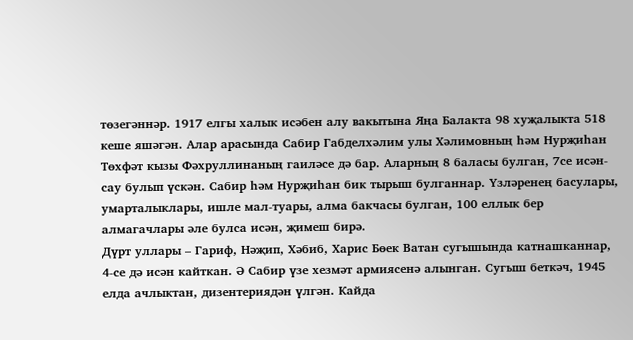төзегәннәр. 1917 елгы халык исәбен алу вакытына Яңа Балакта 98 хуҗалыкта 518 кеше яшәгән. Алар арасында Сабир Габделхәлим улы Хәлимовның һәм Нурҗиһан Төхфәт кызы Фәхруллинаның гаиләсе дә бар. Аларның 8 баласы булган, 7се исән-сау булып үскән. Сабир һәм Нурҗиһан бик тырыш булганнар. Үзләренең басулары, умарталыклары, ишле мал-туары, алма бакчасы булган, 100 еллык бер алмагачлары әле булса исән, җимеш бирә.
Дүрт уллары – Гариф, Нәҗип, Хәбиб, Харис Бөек Ватан сугышында катнашканнар, 4-се дә исән кайткан. Ә Сабир үзе хезмәт армиясенә алынган. Сугыш беткәч, 1945 елда ачлыктан, дизентериядән үлгән. Кайда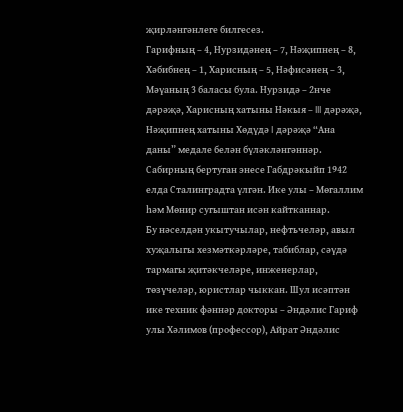җирләнгәнлеге билгесез.
Гарифның – 4, Нурзидәнең – 7, Нәҗипнең – 8, Хәбибнең – 1, Харисның – 5, Нәфисәнең – 3, Мәүаның 3 баласы була. Нурзидә – 2нче дәрәҗә, Харисның хатыны Нәкыя – III дәрәҗә, Нәҗипнең хатыны Хөдүдә I дәрәҗә “Ана даны” медале белән бүләкләнгәннәр.
Сабирның бертуган энесе Габдрәкыйп 1942 елда Сталинградта үлгән. Ике улы – Мөгаллим һәм Мөнир сугыштан исән кайтканнар.
Бу нәселдән укытучылар, нефтьчеләр, авыл хуҗалыгы хезмәткәрләре, табиблар, сәүдә тармагы җитәкчеләре, инженерлар, төзүчеләр, юристлар чыккан. Шул исәптән ике техник фәннәр докторы – Әндәлис Гариф улы Хәлимов (профессор), Айрат Әндәлис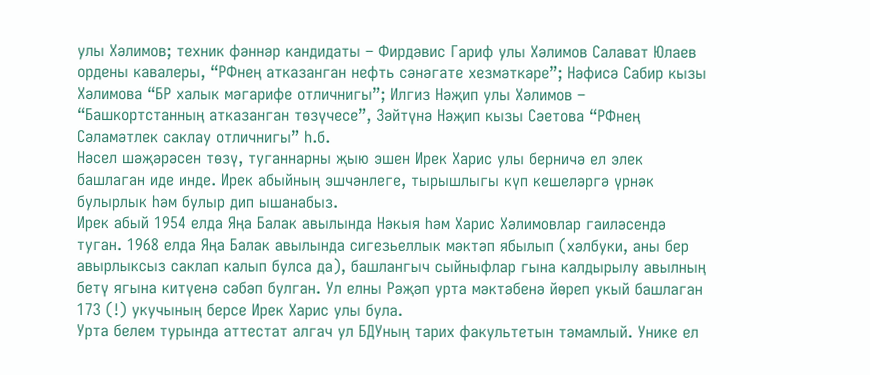улы Хәлимов; техник фәннәр кандидаты – Фирдәвис Гариф улы Хәлимов Салават Юлаев ордены кавалеры, “РФнең атказанган нефть сәнәгате хезмәткәре”; Нәфисә Сабир кызы Хәлимова “БР халык мәгарифе отличнигы”; Илгиз Нәҗип улы Хәлимов – “Башкортстанның атказанган төзүчесе”, Зәйтүнә Нәҗип кызы Сәетова “РФнең Сәламәтлек саклау отличнигы” һ.б.
Нәсел шәҗәрәсен төзү, туганнарны җыю эшен Ирек Харис улы берничә ел элек башлаган иде инде. Ирек абыйның эшчәнлеге, тырышлыгы күп кешеләргә үрнәк булырлык һәм булыр дип ышанабыз.
Ирек абый 1954 елда Яңа Балак авылында Нәкыя һәм Харис Хәлимовлар гаиләсендә туган. 1968 елда Яңа Балак авылында сигезьеллык мәктәп ябылып (хәлбуки, аны бер авырлыксыз саклап калып булса да), башлангыч сыйныфлар гына калдырылу авылның бетү ягына китүенә сәбәп булган. Ул елны Рәҗәп урта мәктәбенә йөреп укый башлаган 173 (!) укучының берсе Ирек Харис улы була.
Урта белем турында аттестат алгач ул БДУның тарих факультетын тәмамлый. Унике ел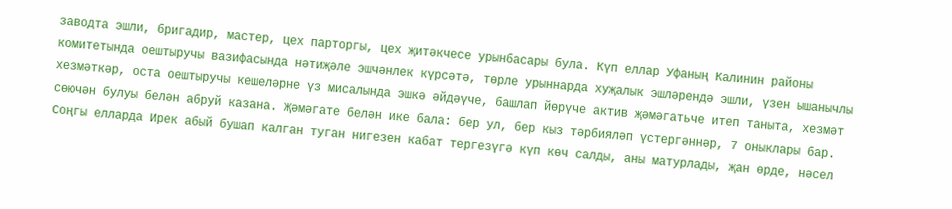заводта эшли, бригадир, мастер, цех парторгы, цех җитәкчесе урынбасары була. Күп еллар Уфаның Калинин районы комитетында оештыручы вазифасында нәтиҗәле эшчәнлек күрсәтә, төрле урыннарда хуҗалык эшләрендә эшли, үзен ышанычлы хезмәткәр, оста оештыручы кешеләрне үз мисалында эшкә әйдәүче, башлап йөрүче актив җәмәгатьче итеп таныта, хезмәт сөючән булуы белән абруй казана. Җәмәгате белән ике бала: бер ул, бер кыз тәрбияләп үстергәннәр, 7 оныклары бар.
Соңгы елларда Ирек абый бушап калган туган нигезен кабат тергезүгә күп көч салды, аны матурлады, җан өрде, нәсел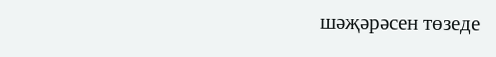шәҗәрәсен төзеде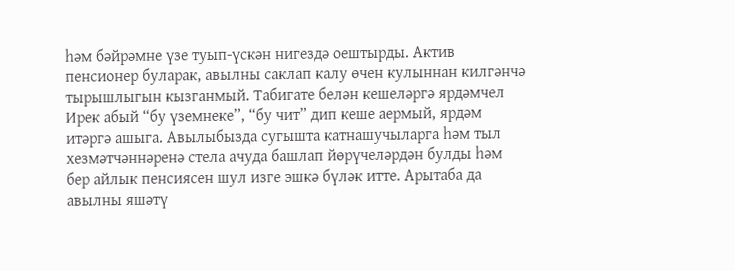һәм бәйрәмне үзе туып-үскән нигездә оештырды. Актив пенсионер буларак, авылны саклап калу өчен кулыннан килгәнчә тырышлыгын кызганмый. Табигате белән кешеләргә ярдәмчел Ирек абый “бу үземнеке”, “бу чит” дип кеше аермый, ярдәм итәргә ашыга. Авылыбызда сугышта катнашучыларга һәм тыл хезмәтчәннәренә стела ачуда башлап йөрүчеләрдән булды һәм бер айлык пенсиясен шул изге эшкә бүләк итте. Арытаба да авылны яшәтү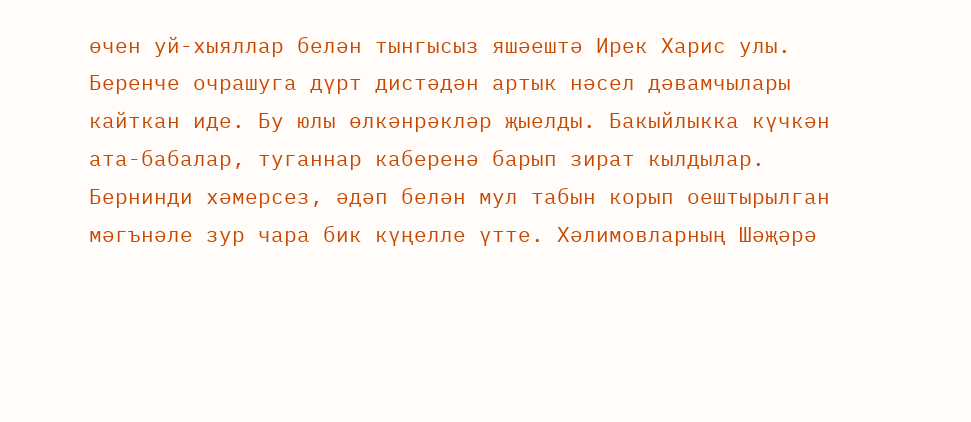өчен уй-хыяллар белән тынгысыз яшәештә Ирек Харис улы.
Беренче очрашуга дүрт дистәдән артык нәсел дәвамчылары кайткан иде. Бу юлы өлкәнрәкләр җыелды. Бакыйлыкка күчкән ата-бабалар, туганнар каберенә барып зират кылдылар. Бернинди хәмерсез, әдәп белән мул табын корып оештырылган мәгънәле зур чара бик күңелле үтте. Хәлимовларның Шәҗәрә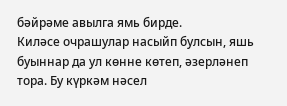бәйрәме авылга ямь бирде.
Киләсе очрашулар насыйп булсын, яшь буыннар да ул көнне көтеп, әзерләнеп тора. Бу күркәм нәсел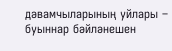дәвамчыларының уйлары – буыннар бәйләнешен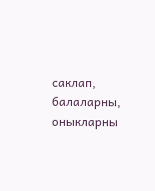саклап, балаларны, оныкларны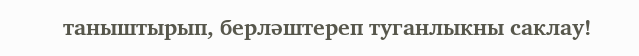таныштырып, берләштереп туганлыкны саклау!